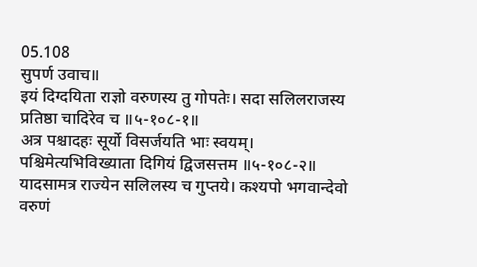05.108
सुपर्ण उवाच॥
इयं दिग्दयिता राज्ञो वरुणस्य तु गोपतेः। सदा सलिलराजस्य प्रतिष्ठा चादिरेव च ॥५-१०८-१॥
अत्र पश्चादहः सूर्यो विसर्जयति भाः स्वयम्। पश्चिमेत्यभिविख्याता दिगियं द्विजसत्तम ॥५-१०८-२॥
यादसामत्र राज्येन सलिलस्य च गुप्तये। कश्यपो भगवान्देवो वरुणं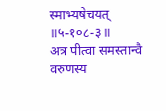स्माभ्यषेचयत् ॥५-१०८-३॥
अत्र पीत्वा समस्तान्वै वरुणस्य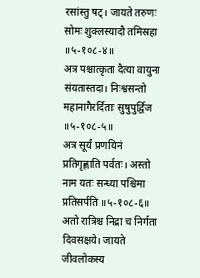रसांस्तु षट्। जायते तरुणः सोमः शुक्लस्यादौ तमिस्रहा ॥५-१०८-४॥
अत्र पश्चात्कृता दैत्या वायुना संयतास्तदा। निःश्वसन्तो महानागैरर्दिताः सुषुपुर्द्विज ॥५-१०८-५॥
अत्र सूर्यं प्रणयिनं प्रतिगृह्णाति पर्वतः। अस्तो नाम यतः सन्ध्या पश्चिमा प्रतिसर्पति ॥५-१०८-६॥
अतो रात्रिश्च निद्रा च निर्गता दिवसक्षये। जायते जीवलोकस्य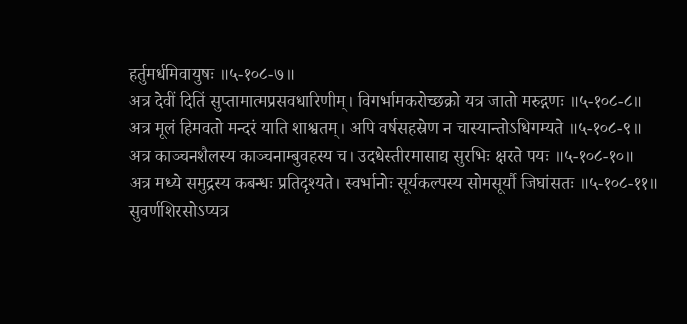हर्तुमर्धमिवायुषः ॥५-१०८-७॥
अत्र देवीं दितिं सुप्तामात्मप्रसवधारिणीम्। विगर्भामकरोच्छक्रो यत्र जातो मरुद्गणः ॥५-१०८-८॥
अत्र मूलं हिमवतो मन्दरं याति शाश्वतम्। अपि वर्षसहस्रेण न चास्यान्तोऽधिगम्यते ॥५-१०८-९॥
अत्र काञ्चनशैलस्य काञ्चनाम्बुवहस्य च। उदधेस्तीरमासाद्य सुरभिः क्षरते पयः ॥५-१०८-१०॥
अत्र मध्ये समुद्रस्य कबन्धः प्रतिदृश्यते। स्वर्भानोः सूर्यकल्पस्य सोमसूर्यौ जिघांसतः ॥५-१०८-११॥
सुवर्णशिरसोऽप्यत्र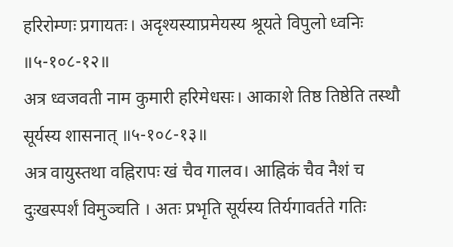हरिरोम्णः प्रगायतः। अदृश्यस्याप्रमेयस्य श्रूयते विपुलो ध्वनिः ॥५-१०८-१२॥
अत्र ध्वजवती नाम कुमारी हरिमेधसः। आकाशे तिष्ठ तिष्ठेति तस्थौ सूर्यस्य शासनात् ॥५-१०८-१३॥
अत्र वायुस्तथा वह्निरापः खं चैव गालव। आह्निकं चैव नैशं च दुःखस्पर्शं विमुञ्चति । अतः प्रभृति सूर्यस्य तिर्यगावर्तते गतिः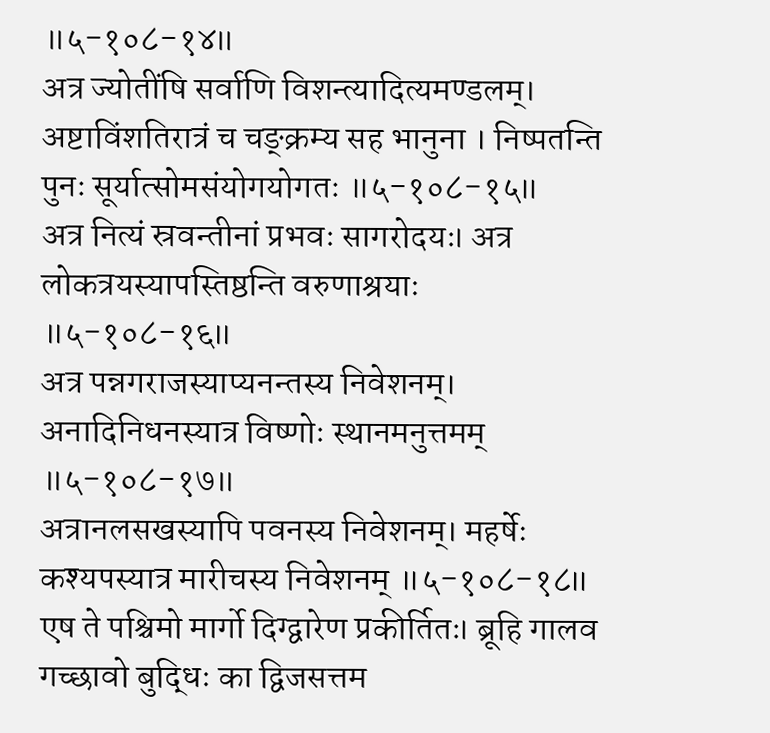॥५-१०८-१४॥
अत्र ज्योतींषि सर्वाणि विशन्त्यादित्यमण्डलम्। अष्टाविंशतिरात्रं च चङ्क्रम्य सह भानुना । निष्पतन्ति पुनः सूर्यात्सोमसंयोगयोगतः ॥५-१०८-१५॥
अत्र नित्यं स्रवन्तीनां प्रभवः सागरोदयः। अत्र लोकत्रयस्यापस्तिष्ठन्ति वरुणाश्रयाः ॥५-१०८-१६॥
अत्र पन्नगराजस्याप्यनन्तस्य निवेशनम्। अनादिनिधनस्यात्र विष्णोः स्थानमनुत्तमम् ॥५-१०८-१७॥
अत्रानलसखस्यापि पवनस्य निवेशनम्। महर्षेः कश्यपस्यात्र मारीचस्य निवेशनम् ॥५-१०८-१८॥
एष ते पश्चिमो मार्गो दिग्द्वारेण प्रकीर्तितः। ब्रूहि गालव गच्छावो बुद्धिः का द्विजसत्तम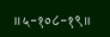॥५-१०८-१९॥